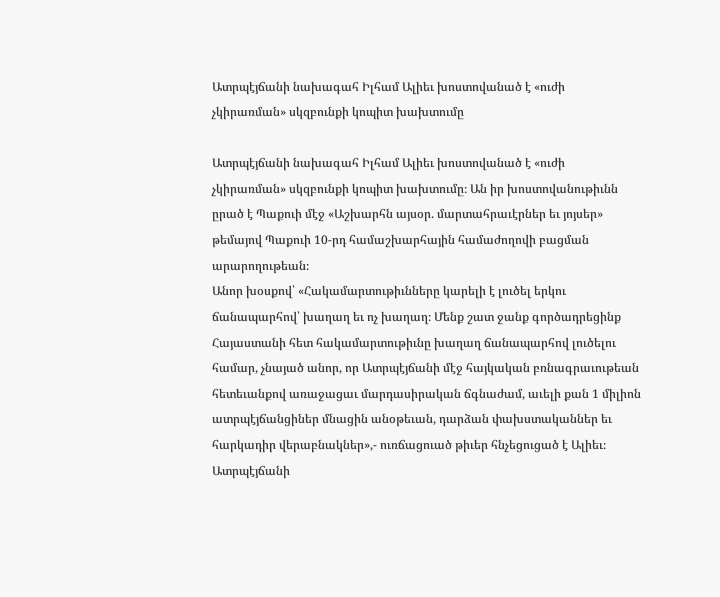Ատրպէյճանի նախագահ Իլհամ Ալիեւ խոստովանած է «ուժի չկիրառման» սկզբունքի կոպիտ խախտումը

Ատրպէյճանի նախագահ Իլհամ Ալիեւ խոստովանած է «ուժի չկիրառման» սկզբունքի կոպիտ խախտումը։ Ան իր խոստովանութիւնն ըրած է Պաքուի մէջ «Աշխարհն այսօր. մարտահրաւէրներ եւ յոյսեր» թեմայով Պաքուի 10-րդ համաշխարհային համաժողովի բացման արարողութեան։
Անոր խօսքով՝ «Հակամարտութիւնները կարելի է լուծել երկու ճանապարհով՝ խաղաղ եւ ոչ խաղաղ։ Մենք շատ ջանք գործադրեցինք Հայաստանի հետ հակամարտութիւնը խաղաղ ճանապարհով լուծելու համար, չնայած անոր, որ Ատրպէյճանի մէջ հայկական բռնագրաւութեան հետեւանքով առաջացաւ մարդասիրական ճգնաժամ, աւելի քան 1 միլիոն ատրպէյճանցիներ մնացին անօթեւան, դարձան փախստականներ եւ հարկադիր վերաբնակներ»,- ուռճացուած թիւեր հնչեցուցած է Ալիեւ։
Ատրպէյճանի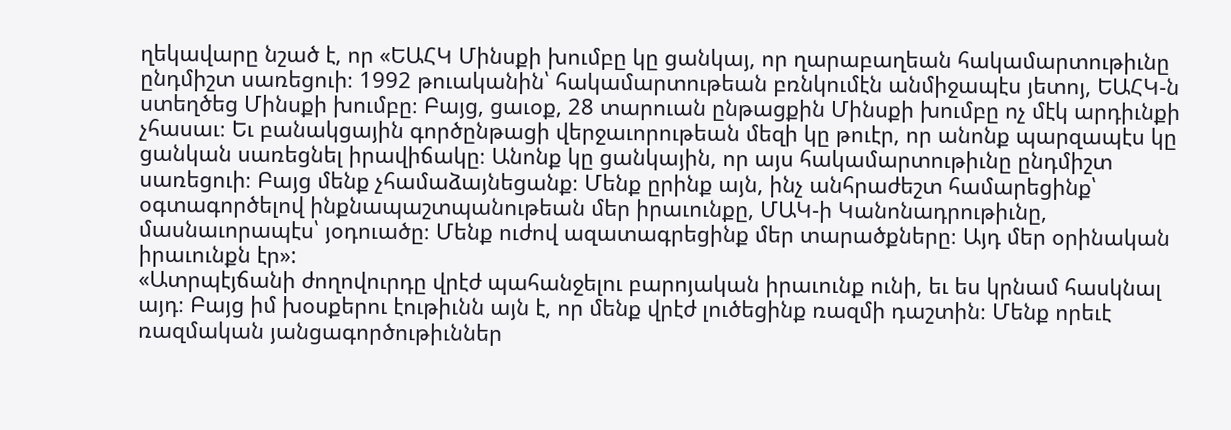ղեկավարը նշած է, որ «ԵԱՀԿ Մինսքի խումբը կը ցանկայ, որ ղարաբաղեան հակամարտութիւնը ընդմիշտ սառեցուի։ 1992 թուականին՝ հակամարտութեան բռնկումէն անմիջապէս յետոյ, ԵԱՀԿ-ն ստեղծեց Մինսքի խումբը։ Բայց, ցաւօք, 28 տարուան ընթացքին Մինսքի խումբը ոչ մէկ արդիւնքի չհասաւ։ Եւ բանակցային գործընթացի վերջաւորութեան մեզի կը թուէր, որ անոնք պարզապէս կը ցանկան սառեցնել իրավիճակը։ Անոնք կը ցանկային, որ այս հակամարտութիւնը ընդմիշտ սառեցուի։ Բայց մենք չհամաձայնեցանք։ Մենք ըրինք այն, ինչ անհրաժեշտ համարեցինք՝ օգտագործելով ինքնապաշտպանութեան մեր իրաւունքը, ՄԱԿ-ի Կանոնադրութիւնը, մասնաւորապէս՝ յօդուածը։ Մենք ուժով ազատագրեցինք մեր տարածքները։ Այդ մեր օրինական իրաւունքն էր»:
«Ատրպէյճանի ժողովուրդը վրէժ պահանջելու բարոյական իրաւունք ունի, եւ ես կրնամ հասկնալ այդ։ Բայց իմ խօսքերու էութիւնն այն է, որ մենք վրէժ լուծեցինք ռազմի դաշտին։ Մենք որեւէ ռազմական յանցագործութիւններ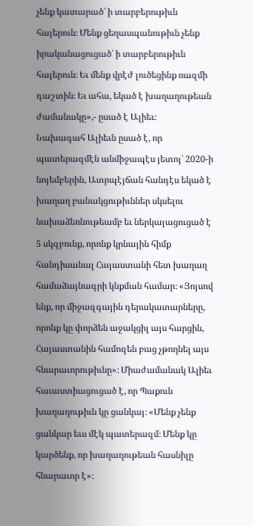չենք կատարած՝ ի տարբերութիւն հայերուն։ Մենք ցեղասպանութիւն չենք իրականացուցած՝ ի տարբերութիւն հայերուն։ Եւ մենք վրէժ լուծեցինք ռազմի դաշտին։ Եւ ահա, եկած է խաղաղութեան ժամանակը»,- ըսած է Ալիեւ։
Նախագահ Ալիեւն ըսած է, որ պատերազմէն անմիջապէս յետոյ՝ 2020-ի նոյեմբերին, Ատրպէյճան հանդէս եկած է խաղաղ բանակցութիւններ սկսելու նախաձեռնութեամբ եւ ներկայացուցած է 5 սկզբունք, որոնք կրնային հիմք հանդիսանալ Հայաստանի հետ խաղաղ համաձայնագրի կնքման համար։ «Յոյսով ենք, որ միջազգային դերակատարները, որոնք կը փորձեն աջակցիլ այս հարցին, Հայաստանին համոզեն բաց չթողնել այս հնարաւորութիւնը»։ Միաժամանակ Ալիեւ հաւաստիացուցած է, որ Պաքուն խաղաղութիւն կը ցանկայ։ «Մենք չենք ցանկար եւս մէկ պատերազմ։ Մենք կը կարծենք, որ խաղաղութեան հասնիլը հնարաւոր է»։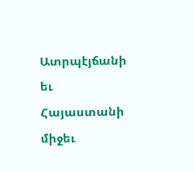Ատրպէյճանի եւ Հայաստանի միջեւ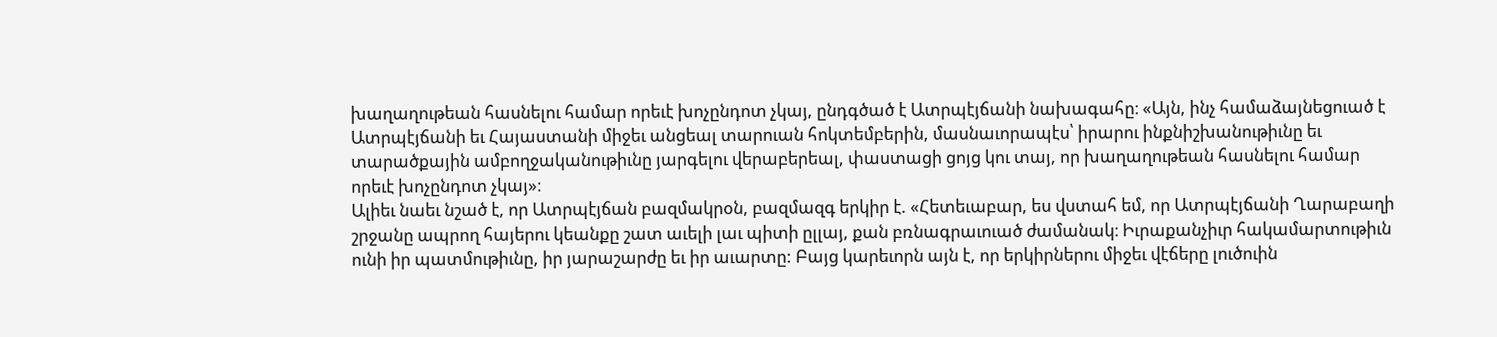խաղաղութեան հասնելու համար որեւէ խոչընդոտ չկայ, ընդգծած է Ատրպէյճանի նախագահը։ «Այն, ինչ համաձայնեցուած է Ատրպէյճանի եւ Հայաստանի միջեւ անցեալ տարուան հոկտեմբերին, մասնաւորապէս՝ իրարու ինքնիշխանութիւնը եւ տարածքային ամբողջականութիւնը յարգելու վերաբերեալ, փաստացի ցոյց կու տայ, որ խաղաղութեան հասնելու համար որեւէ խոչընդոտ չկայ»։
Ալիեւ նաեւ նշած է, որ Ատրպէյճան բազմակրօն, բազմազգ երկիր է. «Հետեւաբար, ես վստահ եմ, որ Ատրպէյճանի Ղարաբաղի շրջանը ապրող հայերու կեանքը շատ աւելի լաւ պիտի ըլլայ, քան բռնագրաւուած ժամանակ։ Իւրաքանչիւր հակամարտութիւն ունի իր պատմութիւնը, իր յարաշարժը եւ իր աւարտը: Բայց կարեւորն այն է, որ երկիրներու միջեւ վէճերը լուծուին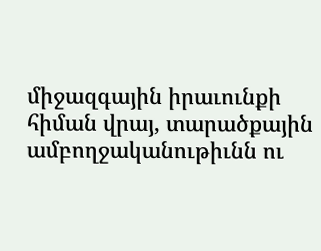միջազգային իրաւունքի հիման վրայ, տարածքային ամբողջականութիւնն ու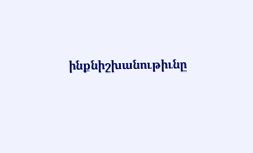ինքնիշխանութիւնը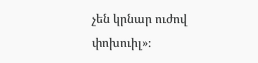չեն կրնար ուժով փոխուիլ»։